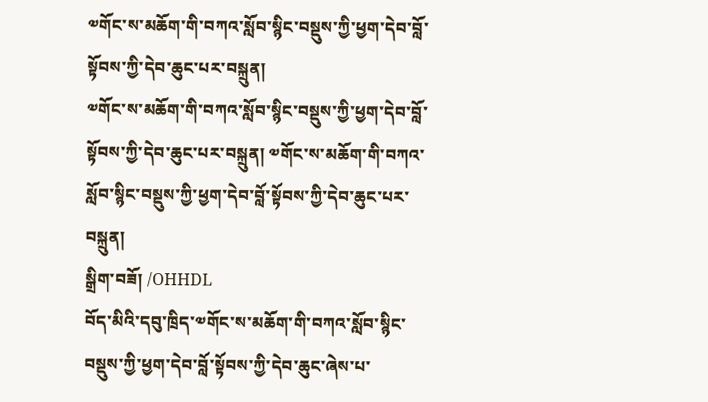༧གོང་ས་མཆོག་གི་བཀའ་སློབ་སྙིང་བསྡུས་ཀྱི་ཕྱག་དེབ་བློ་སྟོབས་ཀྱི་དེབ་ཆུང་པར་བསྐྲུན།
༧གོང་ས་མཆོག་གི་བཀའ་སློབ་སྙིང་བསྡུས་ཀྱི་ཕྱག་དེབ་བློ་སྟོབས་ཀྱི་དེབ་ཆུང་པར་བསྐྲུན། ༧གོང་ས་མཆོག་གི་བཀའ་སློབ་སྙིང་བསྡུས་ཀྱི་ཕྱག་དེབ་བློ་སྟོབས་ཀྱི་དེབ་ཆུང་པར་བསྐྲུན།
སྒྲིག་བཟོ། /OHHDL
བོད་མིའི་དབུ་ཁྲིད་༧གོང་ས་མཆོག་གི་བཀའ་སློབ་སྙིང་བསྡུས་ཀྱི་ཕྱག་དེབ་བློ་སྟོབས་ཀྱི་དེབ་ཆུང་ཞེས་པ་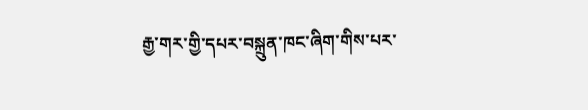རྒྱ་གར་གྱི་དཔར་བསྐྲུན་ཁང་ཞིག་གིས་པར་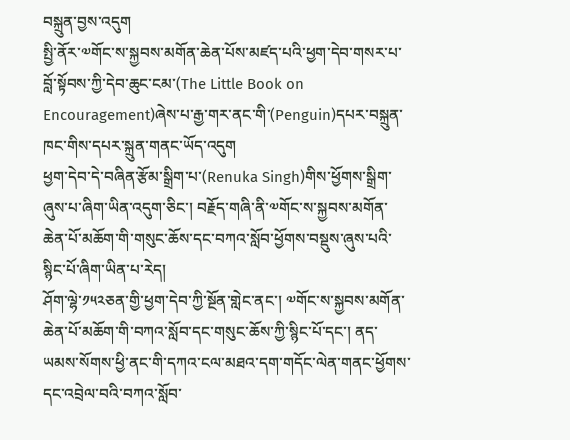བསྐྲུན་བྱས་འདུག
སྤྱི་ནོར་༧གོང་ས་སྐྱབས་མགོན་ཆེན་པོས་མཛད་པའི་ཕྱག་དེབ་གསར་པ་བློ་སྟོབས་ཀྱི་དེབ་ཆུང་ངམ་(The Little Book on Encouragement)ཞེས་པ་རྒྱ་གར་ནང་གི་(Penguin)དཔར་བསྐྲུན་ཁང་གིས་དཔར་སྐྲུན་གནང་ཡོད་འདུག
ཕྱག་དེབ་དེ་བཞིན་རྩོམ་སྒྲིག་པ་(Renuka Singh)གིས་ཕྱོགས་སྒྲིག་ཞུས་པ་ཞིག་ཡིན་འདུག་ཅིང་། བརྗོད་གཞི་ནི་༧གོང་ས་སྐྱབས་མགོན་ཆེན་པོ་མཆོག་གི་གསུང་ཆོས་དང་བཀའ་སློབ་ཕྱོགས་བསྡུས་ཞུས་པའི་སྙིང་པོ་ཞིག་ཡིན་པ་རེད།
ཤོག་ལྷེ་༡༥༢ཅན་གྱི་ཕྱག་དེབ་ཀྱི་སྔོན་གླེང་ནང་། ༧གོང་ས་སྐྱབས་མགོན་ཆེན་པོ་མཆོག་གི་བཀའ་སློབ་དང་གསུང་ཆོས་ཀྱི་སྙིང་པོ་དང་། ནད་ཡམས་སོགས་ཕྱི་ནང་གི་དཀའ་ངལ་མཐའ་དག་གདོང་ལེན་གནང་ཕྱོགས་དང་འབྲེལ་བའི་བཀའ་སློབ་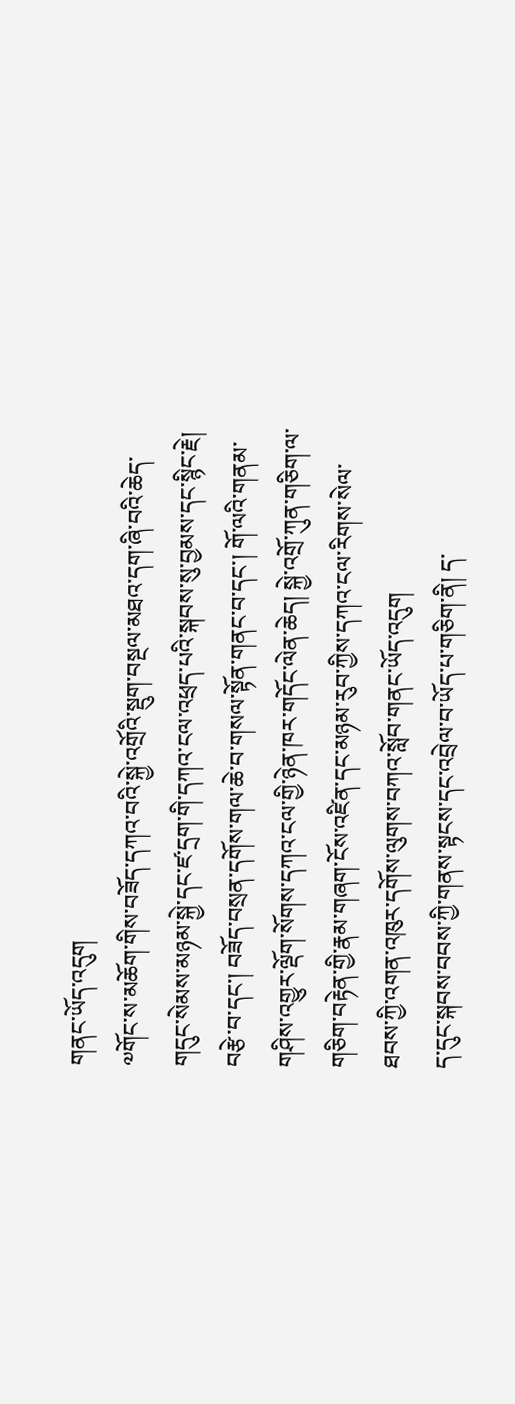གནང་ཡོད་འདུག
༧གོང་ས་མཆོག་གིས་བཟོད་དཀའ་བའི་སྐྱེ་འགྲོའི་སྡུག་བསྔལ་མཐའ་དག་ཞི་བའི་ཆེད་གདུང་སེམས་མཉམ་སྐྱེ་དང་ཛ་དྲག་གི་དཀའ་ངལ་འཕྲད་པའི་སྐབས་སུ་བྱམས་དང་སྙིང་རྗེ། བརྩེ་བ་དང་། བཟོད་བསྲན་དགོས་གལ་ཆེ་བ་གསལ་སྟོན་གནང་བ་དང་། གོ་ལའི་གནམ་གཤིས་འགྱུར་ལྡོག་སོགས་དཀའ་ངལ་གྱི་ཉེན་ཁར་གདོང་ལེན་ཆེད། སྐྱེ་འགྲོ་ཀུན་གཅིག་ལ་གཅིག་བརྟེན་གྱི་རྣམ་གཞག་ངོས་འཛིན་དང་མཉམ་རུབ་ཀྱིས་དཀའ་ངལ་རིགས་སེལ་ཐབས་ཀྱི་འགན་འཁུར་དགོས་ལུགས་བཀའ་སློབ་གནང་ཡོད་འདུག
ད་དུང་སྐབས་བབས་ཀྱི་གནས་སྟངས་དང་འབྲེལ་བ་ཡོད་པ་གཅིག་ནི། ད་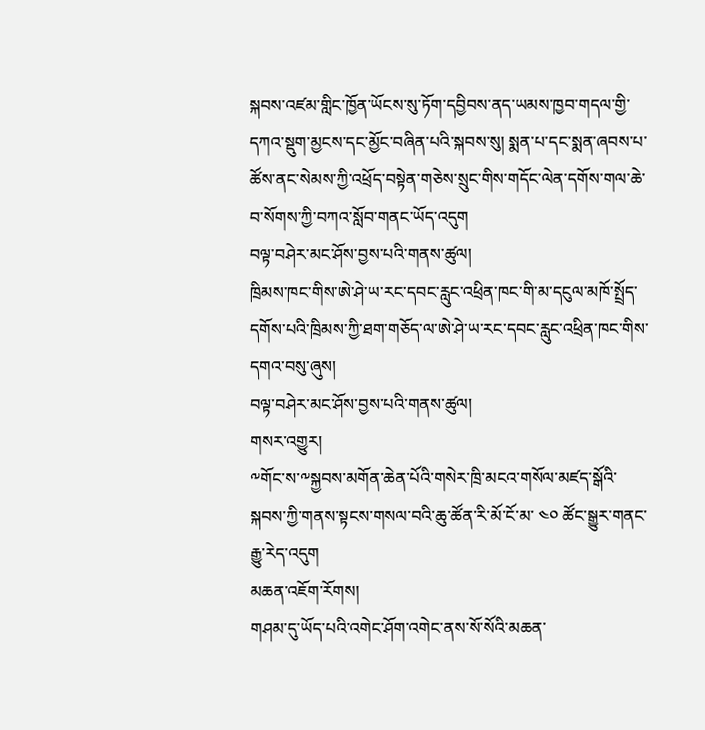སྐབས་འཛམ་གླིང་ཁྱོན་ཡོངས་སུ་ཏོག་དབྱིབས་ནད་ཡམས་ཁྱབ་གདལ་གྱི་དཀའ་སྡུག་མྱངས་དང་མྱོང་བཞིན་པའི་སྐབས་སུ། སྨན་པ་དང་སྨན་ཞབས་པ་ཚོས་ནང་སེམས་ཀྱི་འཕྲོད་བསྟེན་གཅེས་སྲུང་གིས་གདོང་ལེན་དགོས་གལ་ཆེ་བ་སོགས་ཀྱི་བཀའ་སློབ་གནང་ཡོད་འདུག
བལྟ་བཤེར་མང་ཤོས་བྱས་པའི་གནས་ཚུལ།
ཁྲིམས་ཁང་གིས་ཨེ་ཤེ་ཡ་རང་དབང་རླུང་འཕྲིན་ཁང་གི་མ་དངུལ་མཁོ་སྤྲོད་དགོས་པའི་ཁྲིམས་ཀྱི་ཐག་གཅོད་ལ་ཨེ་ཤེ་ཡ་རང་དབང་རླུང་འཕྲིན་ཁང་གིས་དགའ་བསུ་ཞུས།
བལྟ་བཤེར་མང་ཤོས་བྱས་པའི་གནས་ཚུལ།
གསར་འགྱུར།
༸གོང་ས་༸སྐྱབས་མགོན་ཆེན་པོའི་གསེར་ཁྲི་མངའ་གསོལ་མཛད་སྒོའི་སྐབས་ཀྱི་གནས་སྟངས་གསལ་བའི་ཆུ་ཚོན་རི་མོ་ངོ་མ་ ༤༠ ཚོང་སྒྱུར་གནང་རྒྱུ་རེད་འདུག
མཆན་འཇོག་རོགས།
གཤམ་དུ་ཡོད་པའི་འགེང་ཤོག་འགེང་ནས་སོ་སོའི་མཆན་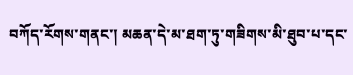བཀོད་རོགས་གནང་། མཆན་དེ་མ་ཐག་ཏུ་གཟིགས་མི་ཐུབ་པ་དང་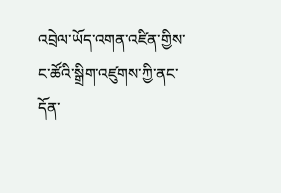འབྲེལ་ཡོད་འགན་འཛིན་གྱིས་ང་ཚོའི་སྒྲིག་འཛུགས་ཀྱི་ནང་དོན་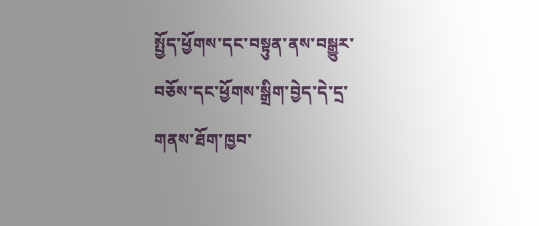སྤྱོད་ཕྱོགས་དང་བསྟུན་ནས་བསྒྱུར་བཅོས་དང་ཕྱོགས་སྒྲིག་བྱེད་དེ་དྲ་གནས་ཐོག་ཁྱབ་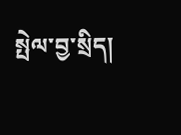སྤེལ་བྱ་སྲིད།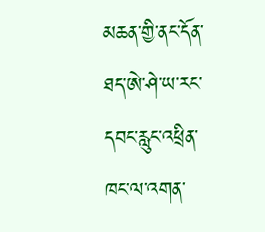མཆན་གྱི་ནང་དོན་ཐད་ཨེ་ཤེ་ཡ་རང་དབང་རླུང་འཕྲིན་ཁང་ལ་འགན་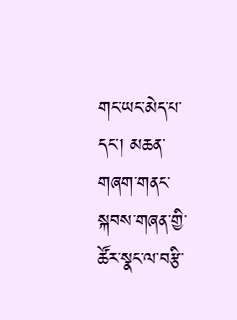གང་ཡང་མེད་པ་དང་། མཆན་གཞག་གནང་སྐབས་གཞན་གྱི་ཚོར་སྣང་ལ་བརྩི་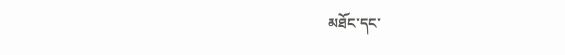མཐོང་དང་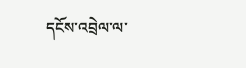དངོས་འབྲེལ་ལ་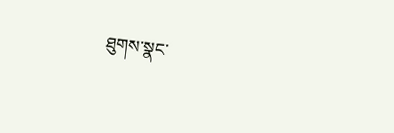ཐུགས་སྣང་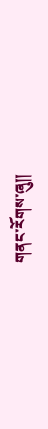གནང་རོགས་ཞུ༎